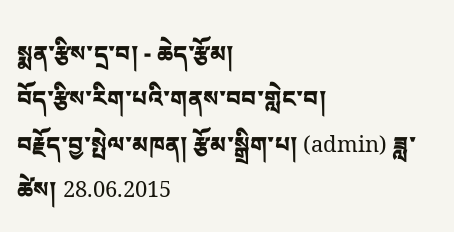སྨན་རྩིས་དྲ་བ། - ཆེད་རྩོམ།
བོད་རྩིས་རིག་པའི་གནས་བབ་གླེང་བ།
བརྗོད་བྱ་སྤེལ་མཁན། རྩོམ་སྒྲིག་པ། (admin) ཟླ་ཚེས། 28.06.2015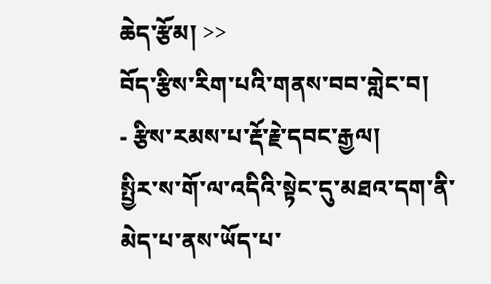ཆེད་རྩོམ། >>
བོད་རྩིས་རིག་པའི་གནས་བབ་གླེང་བ།
- རྩིས་རམས་པ་རྡོ་རྗེ་དབང་རྒྱལ།
སྤྱིར་ས་གོ་ལ་འདིའི་སྟེང་དུ་མཐའ་དག་ནི་མེད་པ་ནས་ཡོད་པ་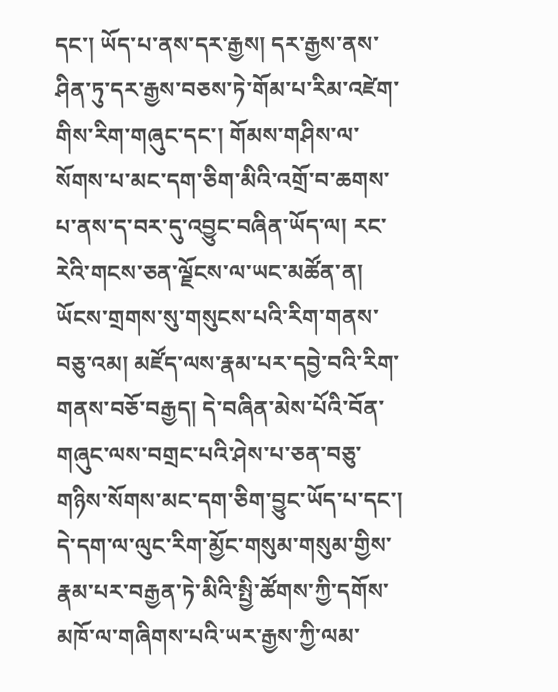དང་། ཡོད་པ་ནས་དར་རྒྱས། དར་རྒྱས་ནས་ཤིན་ཏུ་དར་རྒྱས་བཅས་ཏེ་གོམ་པ་རིམ་འཛེག་གིས་རིག་གཞུང་དང་། གོམས་གཤིས་ལ་སོགས་པ་མང་དག་ཅིག་མིའི་འགྲོ་བ་ཆགས་པ་ནས་ད་བར་དུ་འབྱུང་བཞིན་ཡོད་ལ། རང་རེའི་གངས་ཅན་ལྗོངས་ལ་ཡང་མཚོན་ན། ཡོངས་གྲགས་སུ་གསུངས་པའི་རིག་གནས་བཅུ་འམ། མཛོད་ལས་རྣམ་པར་དབྱེ་བའི་རིག་གནས་བཅོ་བརྒྱད། དེ་བཞིན་མེས་པོའི་བོན་གཞུང་ལས་བགྲང་པའི་ཤེས་པ་ཅན་བཅུ་གཉིས་སོགས་མང་དག་ཅིག་བྱུང་ཡོད་པ་དང་། དེ་དག་ལ་ལུང་རིག་མྱོང་གསུམ་གསུམ་གྱིས་རྣམ་པར་བརྒྱན་ཏེ་མིའི་སྤྱི་ཚོགས་ཀྱི་དགོས་མཁོ་ལ་གཞིགས་པའི་ཡར་རྒྱས་ཀྱི་ལམ་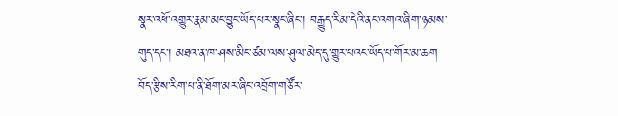སྣར་འཕོ་འགྱུར་རྣམ་མང་བྱུང་ཡོད་པར་སྣང་ཞིང་། བརྒྱུད་རིམ་དེའི་ནང་འགའ་ཞིག་ཉམས་གུད་དང་། མཐའ་ན་ཁ་ཤས་མིང་ཙམ་ལས་ཤུལ་མེད་དུ་གྱུར་པའང་ཡོད་པ་གོར་མ་ཆག
བོད་རྩིས་རིག་པ་ནི་ཐོག་མར་ཞིང་འབྲོག་གཙོར་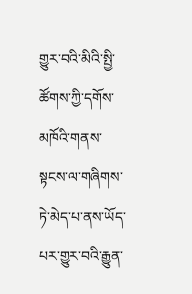གྱུར་བའི་མིའི་སྤྱི་ཚོགས་ཀྱི་དགོས་མཁོའི་གནས་སྟངས་ལ་གཞིགས་ཏེ་མེད་པ་ནས་ཡོད་པར་གྱུར་བའི་རྒྱུན་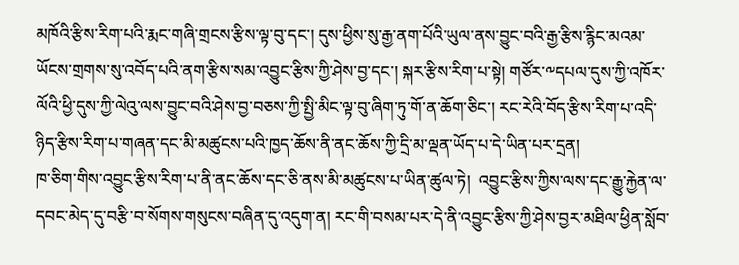མཁོའི་རྩིས་རིག་པའི་རྨང་གཞི་གྲངས་རྩིས་ལྟ་བུ་དང་། དུས་ཕྱིས་སུ་རྒྱ་ནག་པོའི་ཡུལ་ནས་བྱུང་བའི་རྒྱ་རྩིས་རྙིང་མའམ་ཡོངས་གྲགས་སུ་འབོད་པའི་ནག་རྩིས་སམ་འབྱུང་རྩིས་ཀྱི་ཤེས་བྱ་དང་། སྐར་རྩིས་རིག་པ་སྟེ། གཙོར་༸དཔལ་དུས་ཀྱི་འཁོར་ལོའི་ཕྱི་དུས་ཀྱི་ལེའུ་ལས་བྱུང་བའི་ཤེས་བྱ་བཅས་ཀྱི་སྤྱི་མིང་ལྟ་བུ་ཞིག་ཏུ་གོ་ན་ཆོག་ཅིང་། རང་རེའི་བོད་རྩིས་རིག་པ་འདི་ཉིད་རྩིས་རིག་པ་གཞན་དང་མི་མཚུངས་པའི་ཁྱད་ཆོས་ནི་ནང་ཆོས་ཀྱི་དྲི་མ་ལྡན་ཡོད་པ་དེ་ཡིན་པར་དྲན།
ཁ་ཅིག་གིས་འབྱུང་རྩིས་རིག་པ་ནི་ནང་ཆོས་དང་ཅི་ནས་མི་མཚུངས་པ་ཡིན་ཚུལ་ཏེ།  འབྱུང་རྩིས་ཀྱིས་ལས་དང་རྒྱུ་རྐྱེན་ལ་དབང་མེད་དུ་བརྩི་བ་སོགས་གསུངས་བཞིན་དུ་འདུག་ན། རང་གི་བསམ་པར་དེ་ནི་འབྱུང་རྩིས་ཀྱི་ཤེས་བྱར་མཐིལ་ཕྱིན་སློབ་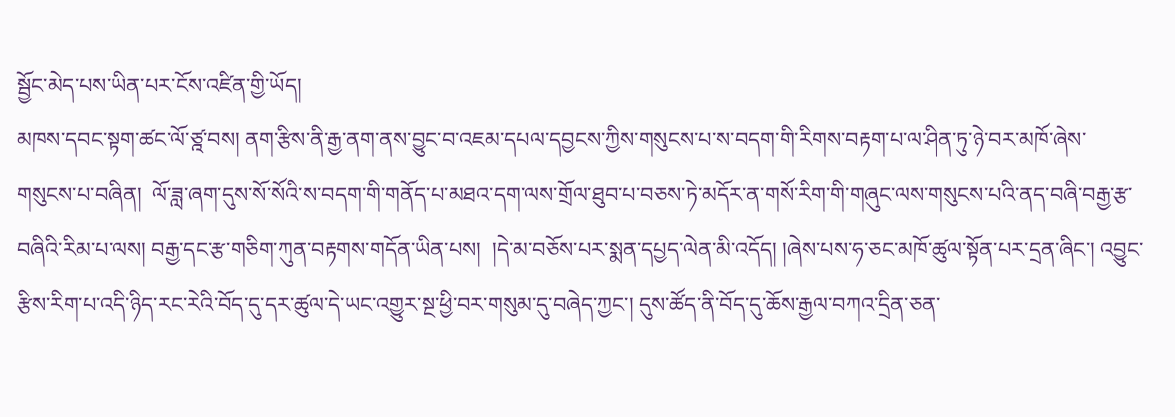སྦྱོང་མེད་པས་ཡིན་པར་ངོས་འཛིན་གྱི་ཡོད།
མཁས་དབང་སྟག་ཚང་ལོ་ཙྰ་བས། ནག་རྩིས་ནི་རྒྱ་ནག་ནས་བྱུང་བ་འཇམ་དཔལ་དབྱངས་ཀྱིས་གསུངས་པ་ས་བདག་གི་རིགས་བརྟག་པ་ལ་ཤིན་ཏུ་ཉེ་བར་མཁོ་ཞེས་གསུངས་པ་བཞིན།  ལོ་ཟླ་ཞག་དུས་སོ་སོའི་ས་བདག་གི་གནོད་པ་མཐའ་དག་ལས་གྲོལ་ཐུབ་པ་བཅས་ཏེ་མདོར་ན་གསོ་རིག་གི་གཞུང་ལས་གསུངས་པའི་ནད་བཞི་བརྒྱ་རྩ་བཞིའི་རིམ་པ་ལས། བརྒྱ་དང་རྩ་གཅིག་ཀུན་བརྟགས་གདོན་ཡིན་པས།  །དེ་མ་བཅོས་པར་སྨན་དཔྱད་ལེན་མི་འདོད། །ཞེས་པས་ཧ་ཅང་མཁོ་ཚུལ་སྟོན་པར་དྲན་ཞིང་། འབྱུང་རྩིས་རིག་པ་འདི་ཉིད་རང་རེའི་བོད་དུ་དར་ཚུལ་དེ་ཡང་འགྱུར་སྔ་ཕྱི་བར་གསུམ་དུ་བཞེད་ཀྱང་། དུས་ཚོད་ནི་བོད་དུ་ཆོས་རྒྱལ་བཀའ་དྲིན་ཅན་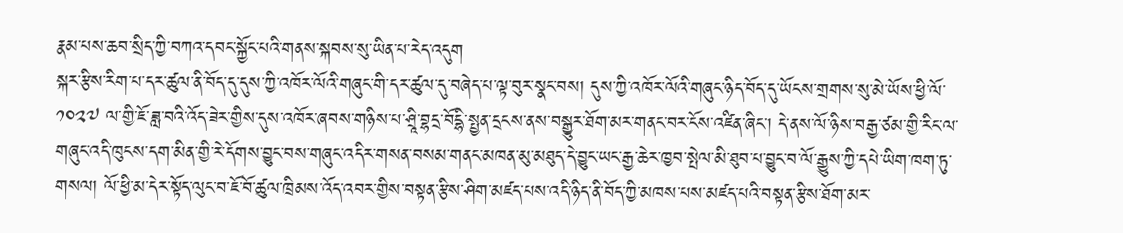རྣམ་པས་ཆབ་སྲིད་ཀྱི་བཀའ་དབང་སྐྱོང་པའི་གནས་སྐབས་སུ་ཡིན་པ་རེད་འདུག
སྐར་རྩིས་རིག་པ་དར་ཚུལ་ནི་བོད་དུ་དུས་ཀྱི་འཁོར་ལོའི་གཞུང་གི་དར་ཚུལ་དུ་བཞེད་པ་ལྟ་བུར་སྣང་བས། དུས་ཀྱི་འཁོར་ལོའི་གཞུང་ཉིད་བོད་དུ་ཡོངས་གྲགས་སུ་མེ་ཡོས་ཕྱི་ལོ་ ༡༠༢༧ ལ་གྱི་ཇོ་ཟླ་བའི་འོད་ཟེར་གྱིས་དུས་འཁོར་ཞབས་གཉིས་པ་ཤྲཱི་བྷདྲ་བོདྷི་སྤྱན་དྲངས་ནས་བསྒྱུར་ཐོག་མར་གནང་བར་ངོས་འཛིན་ཞིང་། དེ་ནས་ལོ་ཉིས་བརྒྱ་ཙམ་གྱི་རིང་ལ་གཞུང་འདི་ཁུངས་དག་མིན་གྱི་རེ་དོགས་བྱུང་བས་གཞུང་འདིར་གསན་བསམ་གནང་མཁན་མུ་མཐུད་དེ་བྱུང་ཡང་རྒྱ་ཆེར་ཁྱབ་སྤེལ་མི་ཐུབ་པ་བྱུང་བ་ལོ་རྒྱུས་ཀྱི་དཔེ་ཡིག་ཁག་ཏུ་གསལ། ལོ་ཕྱི་མ་དེར་སྟོད་ལུང་བ་ཇོ་བོ་ཚུལ་ཁྲིམས་འོད་འབར་གྱིས་བསྟན་རྩིས་ཤིག་མཛད་པས་འདི་ཉིད་ནི་བོད་ཀྱི་མཁས་པས་མཛད་པའི་བསྟན་རྩིས་ཐོག་མར་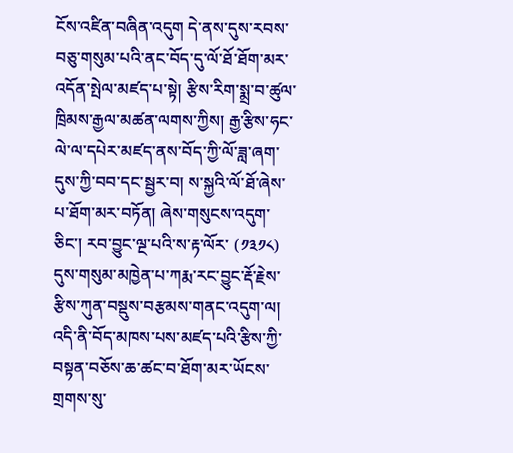ངོས་འཛིན་བཞིན་འདུག དེ་ནས་དུས་རབས་བཅུ་གསུམ་པའི་ནང་བོད་དུ་ལོ་ཐོ་ཐོག་མར་འདོན་སྤེལ་མཛད་པ་སྟེ། རྩིས་རིག་སྨྲ་བ་ཚུལ་ཁྲིམས་རྒྱལ་མཚན་ལགས་ཀྱིས། རྒྱ་རྩིས་ཧང་ལེ་ལ་དཔེར་མཛད་ནས་བོད་ཀྱི་ལོ་ཟླ་ཞག་དུས་ཀྱི་བབ་དང་སྦྱར་བ། ས་སྐྱའི་ལོ་ཐོ་ཞེས་པ་ཐོག་མར་བཏོན། ཞེས་གསུངས་འདུག་ཅིང་། རབ་བྱུང་ལྔ་པའི་ས་རྟ་ལོར་ (༡༣༡༨) དུས་གསུམ་མཁྱེན་པ་ཀརྨ་རང་བྱུང་རྡོ་རྗེས་རྩིས་ཀུན་བསྡུས་བརྩམས་གནང་འདུག་ལ། འདི་ནི་བོད་མཁས་པས་མཛད་པའི་རྩིས་ཀྱི་བསྟན་བཅོས་ཆ་ཚང་བ་ཐོག་མར་ཡོངས་གྲགས་སུ་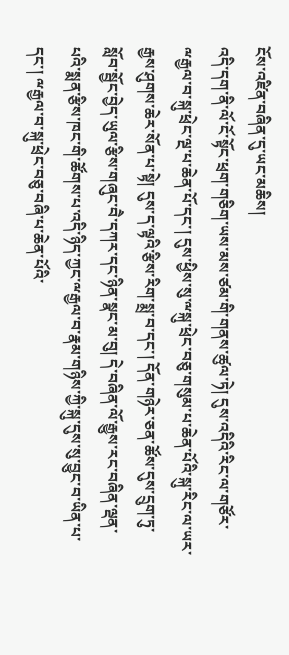ངོས་འཛིན་བཞིན་དུ་ཡང་མཆིས།
འདི་དག་ནི་ལོ་ངོ་སྟོང་ཕྲག་གཅིག་ཡས་མས་ཙམ་གི་གནས་ཚུལ་ཏེ། དུས་འདིའི་རིང་ལ་གཙོར་ྋརྒྱལ་བ་སྐུ་ཕྲེང་ལྔ་པ་ཆེན་པོ་དང་། དུས་ཕྱིས་སུ་ྋསྐུ་ཕྲེང་བཅུ་གསུམ་པ་ཆེན་པོའི་སྐུ་རིང་ལ་ཡར་རྒྱས་ཤུགས་ཆེར་སོན་པ་སྟེ། དུས་ད་ལྟའི་རྩིས་རིག་སྨྲ་བ་དང་། དོན་གཉེར་ཅན་ཚོས་དུས་དྲུག་ཏུ་སློབ་སྦྱོང་བྱེད་ཡུལ་རྩིས་གཞུང་བཻ་དཀར་དང་ཉིན་སྣང་མ་བུ། དེ་བཞིན་ལོ་རྒྱུས་རང་བཞིན་ལྡན་པའི་སྨན་རྩིས་ཁང་གི་ཚོགས་པ་འདི་ཉིད་ཀྱང་ྋརྒྱལ་བ་རྣམ་གཉིས་ཀྱི་སྐུ་དུས་སུ་བྱུང་བ་ཡིན་པ་དང་། ྋརྒྱལ་བ་སྐུ་ཕྲེང་བཅུ་བཞི་པ་ཆེན་པོའི་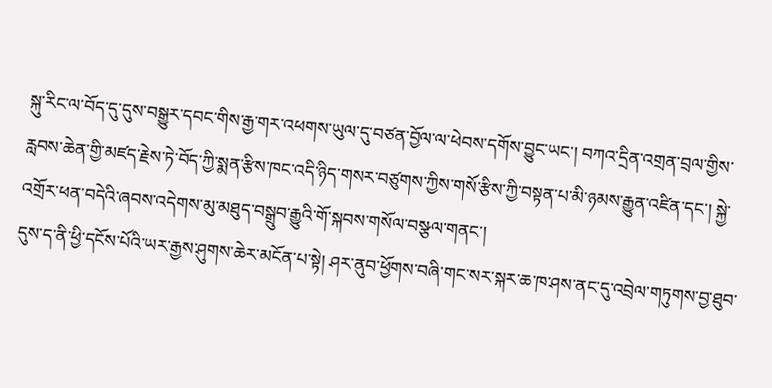སྐུ་རིང་ལ་བོད་དུ་དུས་བསྒྱུར་དབང་གིས་རྒྱ་གར་འཕགས་ཡུལ་དུ་བཙན་བྱོལ་ལ་ཕེབས་དགོས་བྱུང་ཡང་། བཀའ་དྲིན་འགྲན་བྲལ་གྱིས་རླབས་ཆེན་གྱི་མཛད་རྗེས་ཏེ་བོད་ཀྱི་སྨན་རྩིས་ཁང་འདི་ཉིད་གསར་བཙུགས་ཀྱིས་གསོ་རྩིས་ཀྱི་བསྟན་པ་མི་ཉམས་རྒྱུན་འཛིན་དང་། སྐྱེ་འགྲོར་ཕན་བདེའི་ཞབས་འདེགས་མུ་མཐུད་བསྒྲུབ་རྒྱུའི་གོ་སྐབས་གསོལ་བསྩལ་གནང་།
དུས་ད་ནི་ཕྱི་དངོས་པོའི་ཡར་རྒྱས་ཤུགས་ཆེར་མངོན་པ་སྟེ། ཤར་ནུབ་ཕྱོགས་བཞི་གང་སར་སྐར་ཆ་ཁ་ཤས་ནང་དུ་འབྲེལ་གཏུགས་བྱ་ཐུབ་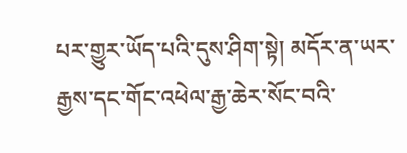པར་གྱུར་ཡོད་པའི་དུས་ཤིག་སྟེ། མདོར་ན་ཡར་རྒྱས་དང་གོང་འཕེལ་རྒྱ་ཆེར་སོང་བའི་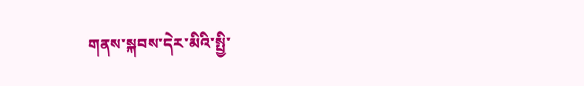གནས་སྐབས་དེར་མིའི་སྤྱི་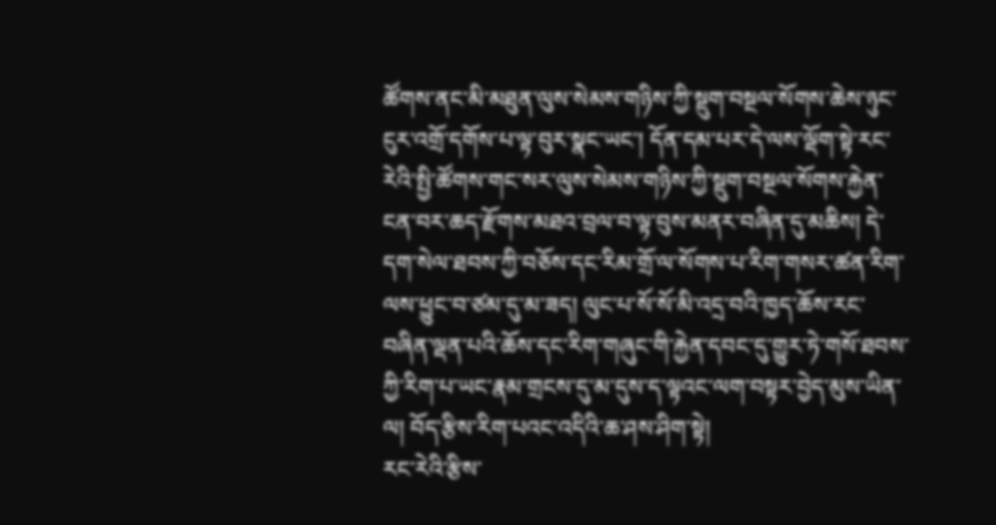ཚོགས་ནང་མི་མཐུན་ལུས་སེམས་གཉིས་ཀྱི་སྡུག་བསྔལ་སོགས་ཆེས་ཉུང་ངུར་འགྲོ་དགོས་པ་ལྟ་བུར་སྣང་ཡང་། དོན་དམ་པར་དེ་ལས་ལྡོག་སྟེ་རང་རེའི་སྤྱི་ཚོགས་གང་སར་ལུས་སེམས་གཉིས་ཀྱི་སྡུག་བསྔལ་སོགས་རྐྱེན་ངན་བར་ཆད་རྫོགས་མཐའ་བྲལ་བ་ལྟ་བུས་མནར་བཞིན་དུ་མཆིས། དེ་དག་སེལ་ཐབས་ཀྱི་བཅོས་དང་རིམ་གྲོ་ལ་སོགས་པ་རིག་གསར་ཚན་རིག་ལས་ཕྱུང་བ་ཙམ་དུ་མ་ཟད། ལུང་པ་སོ་སོ་མི་འདྲ་བའི་ཁྱད་ཆོས་རང་བཞིན་ལྡན་པའི་ཆོས་དང་རིག་གཞུང་གི་རྐྱེན་དབང་དུ་གྱུར་ཏེ་གསོ་ཐབས་ཀྱི་རིག་པ་ཡང་རྣམ་གྲངས་དུ་མ་དུས་ད་ལྟའང་ལག་བསྟར་བྱེད་མུས་ཡིན་ལ། བོད་རྩིས་རིག་པའང་འདིའི་ཆ་ཤས་ཤིག་སྟེ།
རང་རེའི་རྩིས་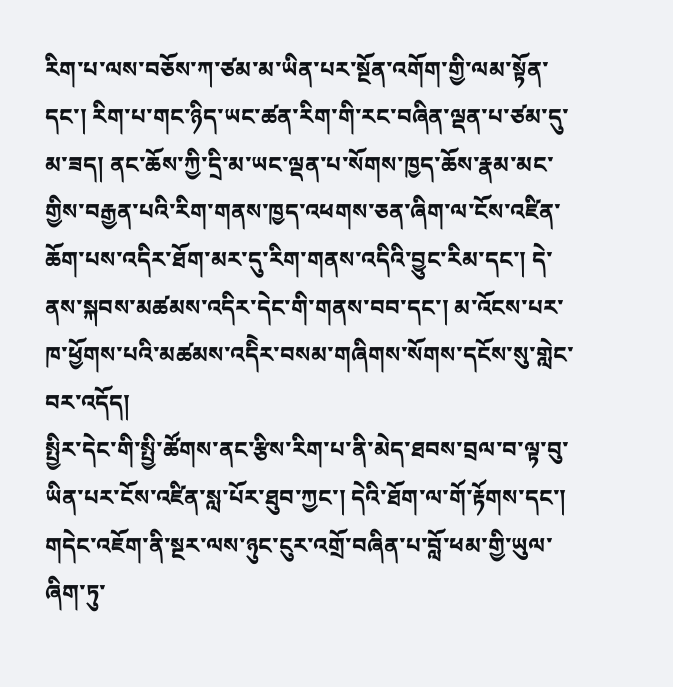རིག་པ་ལས་བཅོས་ཀ་ཙམ་མ་ཡིན་པར་སྔོན་འགོག་གྱི་ལམ་སྟོན་དང་། རིག་པ་གང་ཉིད་ཡང་ཚན་རིག་གི་རང་བཞིན་ལྡན་པ་ཙམ་དུ་མ་ཟད། ནང་ཆོས་ཀྱི་དྲི་མ་ཡང་ལྡན་པ་སོགས་ཁྱད་ཆོས་རྣམ་མང་གྱིས་བརྒྱན་པའི་རིག་གནས་ཁྱད་འཕགས་ཅན་ཞིག་ལ་ངོས་འཛིན་ཆོག་པས་འདིར་ཐོག་མར་དུ་རིག་གནས་འདིའི་བྱུང་རིམ་དང་། དེ་ནས་སྐབས་མཚམས་འདིར་དེང་གི་གནས་བབ་དང་། མ་འོངས་པར་ཁ་ཕྱོགས་པའི་མཚམས་འདིེར་བསམ་གཞིགས་སོགས་དངོས་སུ་གླེང་བར་འདོད།
སྤྱིར་དེང་གི་སྤྱི་ཚོགས་ནང་རྩིས་རིག་པ་ནི་མེད་ཐབས་བྲལ་བ་ལྟ་བུ་ཡིན་པར་ངོས་འཛིན་སླ་པོར་ཐུབ་ཀྱང་། དེའི་ཐོག་ལ་གོ་རྟོགས་དང་། གདེང་འཇོག་ནི་སྔར་ལས་ཉུང་ངུར་འགྲོ་བཞིན་པ་བློ་ཕམ་གྱི་ཡུལ་ཞིག་ཏུ་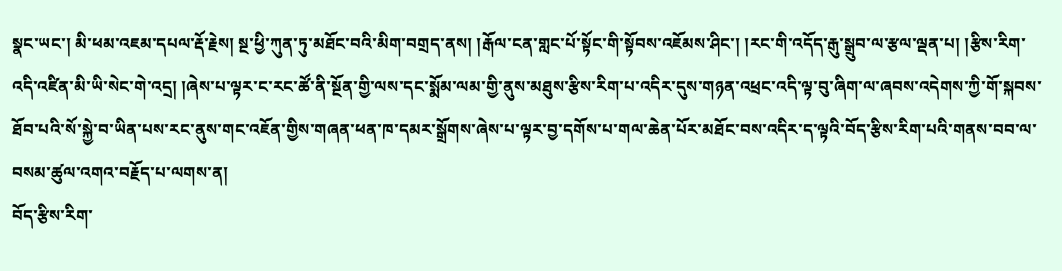སྣང་ཡང་། མི་ཕམ་འཇམ་དཔལ་རྡོ་རྗེས། སྔ་ཕྱི་ཀུན་ཏུ་མཐོང་བའི་མིག་བགྲད་ནས། །རྒོལ་ངན་གླང་པོ་སྟོང་གི་སྟོབས་འཇོམས་ཤིང་། །རང་གི་འདོད་རྒུ་སྒྲུབ་ལ་རྩལ་ལྡན་པ། །རྩིས་རིག་འདི་འཛིན་མི་ཡི་སེང་གེ་འདྲ། །ཞེས་པ་ལྟར་ང་རང་ཚོ་ནི་སྔོན་གྱི་ལས་དང་སྨོམ་ལམ་གྱི་ནུས་མཐུས་རྩིས་རིག་པ་འདིར་དུས་གཉན་འཕྲང་འདི་ལྟ་བུ་ཞིག་ལ་ཞབས་འདེགས་ཀྱི་གོ་སྐབས་ཐོབ་པའི་སོ་སྐྱེ་བ་ཡིན་པས་རང་ནུས་གང་འཇོན་གྱིས་གཞན་ཕན་ཁ་དམར་སྒྲོགས་ཞེས་པ་ལྟར་བྱ་དགོས་པ་གལ་ཆེན་པོར་མཐོང་བས་འདིར་ད་ལྟའི་བོད་རྩིས་རིག་པའི་གནས་བབ་ལ་བསམ་ཚུལ་འགའ་བརྗོད་པ་ལགས་ན།
བོད་རྩིས་རིག་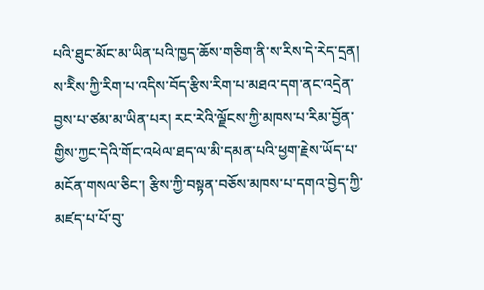པའི་ཐུང་མོང་མ་ཡིན་པའི་ཁྱད་ཆོས་གཅིག་ནི་ས་རིས་དེ་རེད་དྲན། ས་རིེས་ཀྱི་རིག་པ་འདིས་བོད་རྩིས་རིག་པ་མཐའ་དག་ནང་འདྲེན་བྱས་པ་ཙམ་མ་ཡིན་པར། རང་རེའི་ལྗོངས་ཀྱི་མཁས་པ་རིམ་བྱོན་གྱིས་ཀྱང་དེའི་གོང་འཕེལ་ཐད་ལ་མི་དམན་པའི་ཕྱག་རྗེས་ཡོད་པ་མངོན་གསལ་ཅིང་། རྩིས་ཀྱི་བསྟན་བཅོས་མཁས་པ་དགའ་བྱེད་ཀྱི་མཛད་པ་པོ་བུ་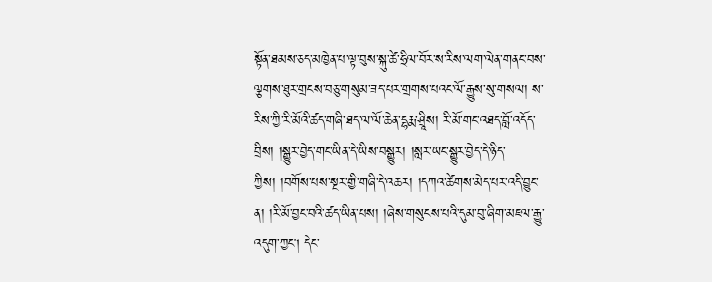སྟོན་ཐམས་ཅད་མཁྱེན་པ་ལྟ་བུས་སྐུ་ཚེ་ཧྲིལ་བོར་ས་རིས་ལག་ལེན་གནང་བས་ལྕགས་ཐུར་གྲངས་བཅུ་གསུམ་ཟད་པར་གྲགས་པའང་ལོ་རྒྱུས་སུ་གསལ། ས་རིས་ཀྱི་རི་མོའི་ཚད་གཞི་ཐད་ལ་ལོ་ཆེན་དྷརྨ་ཤྲཱིས། རི་མོ་གང་འཐད་བློ་འདོད་བྲིས། །སྒྱུར་བྱེད་གང་ཡིན་དེ་ཡིས་བསྒྱུར། །སླར་ཡང་སྒྱུར་བྱེད་དེ་ཉིད་ཀྱིས། །བགོས་པས་སྔར་གྱི་གཞི་དེ་འཆར། །དཀའ་ཚེགས་མེད་པར་འདི་བྱུང་ན། །རི་མོ་བྱང་བའི་ཚད་ཡིན་པས། །ཞེས་གསུངས་པའི་དུམ་བུ་ཞིག་མཇལ་རྒྱུ་འདུག་ཀྱང། དེང་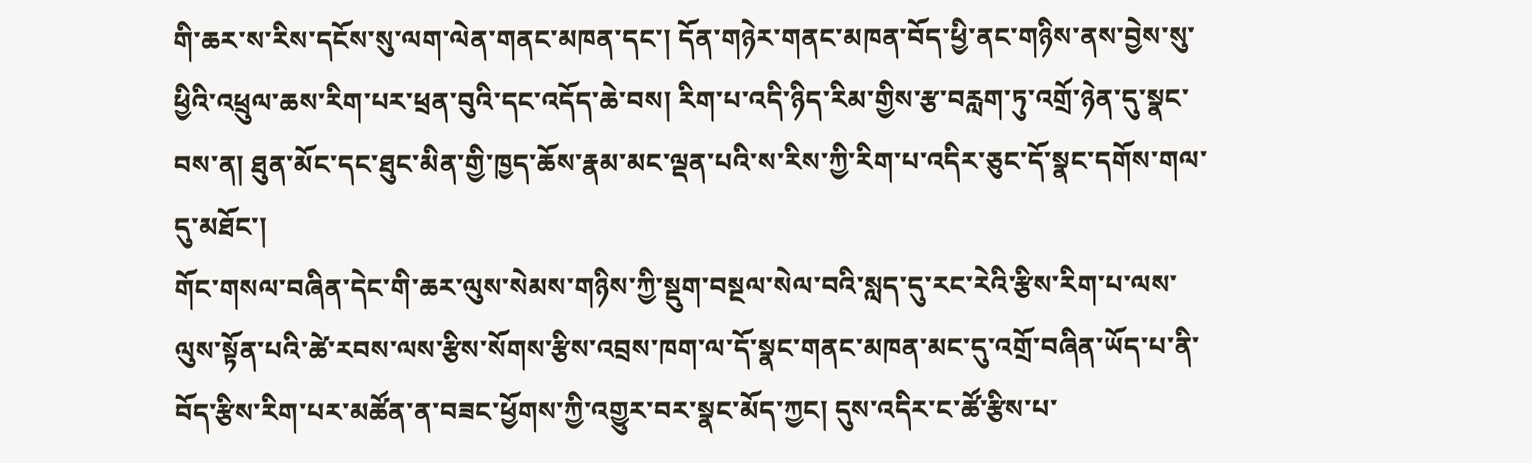གི་ཆར་ས་རིས་དངོས་སུ་ལག་ལེན་གནང་མཁན་དང་། དོན་གཉེར་གནང་མཁན་བོད་ཕྱི་ནང་གཉིས་ནས་བྱེས་སུ་ཕྱིའི་འཕྲུལ་ཆས་རིག་པར་ཕྲན་བུའི་དང་འདོད་ཆེ་བས། རིག་པ་འདི་ཉིད་རིམ་གྱིས་རྩ་བརླག་ཏུ་འགྲོ་ཉེན་དུ་སྣང་བས་ན། ཐུན་མོང་དང་ཐུང་མིན་གྱི་ཁྱད་ཆོས་རྣམ་མང་ལྡན་པའི་ས་རིས་ཀྱི་རིག་པ་འདིར་ཅུང་དོ་སྣང་དགོས་གལ་དུ་མཐོང་།
གོང་གསལ་བཞིན་དེང་གི་ཆར་ལུས་སེམས་གཉིས་ཀྱི་སྡུག་བསྔལ་སེལ་བའི་སླད་དུ་རང་རེའི་རྩིས་རིག་པ་ལས་ལུས་སྟོན་པའི་ཚེ་རབས་ལས་རྩིས་སོགས་རྩིས་འབྲས་ཁག་ལ་དོ་སྣང་གནང་མཁན་མང་དུ་འགྲོ་བཞིན་ཡོད་པ་ནི་བོད་རྩིས་རིག་པར་མཚོན་ན་བཟང་ཕྱོགས་ཀྱི་འགྱུར་བར་སྣང་མོད་ཀྱང། དུས་འདིར་ང་ཚོ་རྩིས་པ་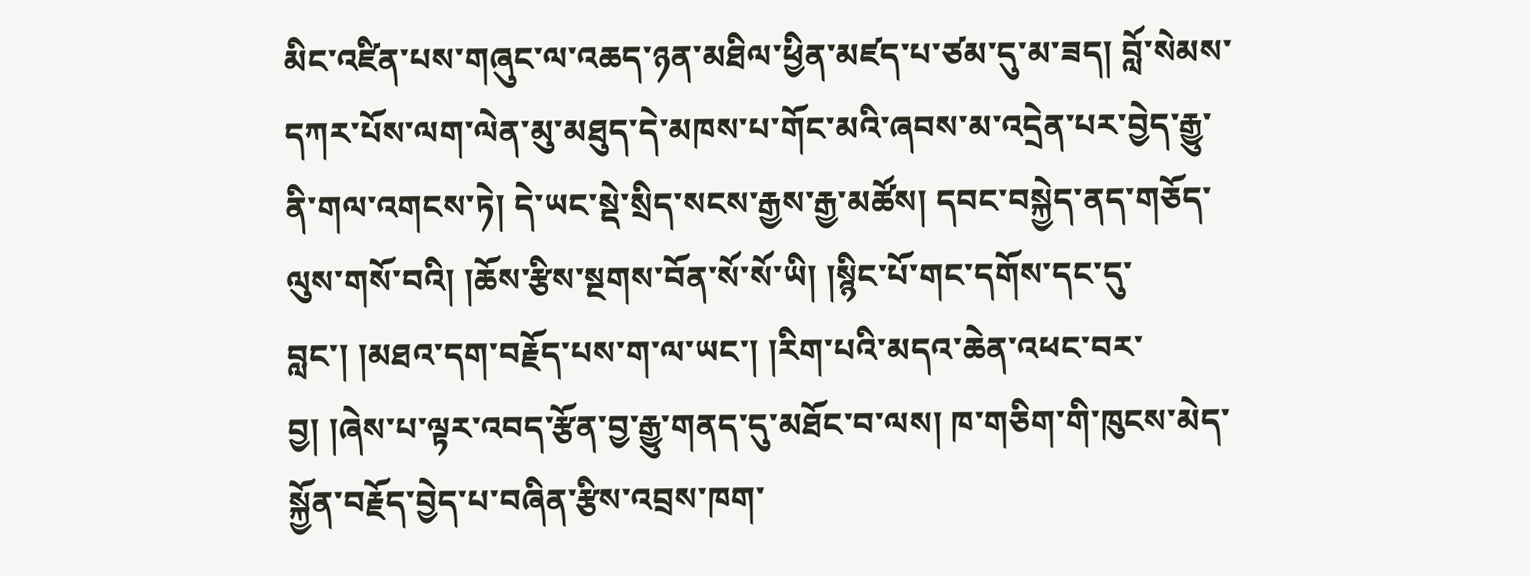མིང་འཛིན་པས་གཞུང་ལ་འཆད་ཉན་མཐིལ་ཕྱིན་མཛད་པ་ཙམ་དུ་མ་ཟད། བློ་སེམས་དཀར་པོས་ལག་ལེན་མུ་མཐུད་དེ་མཁས་པ་གོང་མའི་ཞབས་མ་འདྲེན་པར་བྱེད་རྒྱུ་ནི་གལ་འགངས་ཏེ། དེ་ཡང་སྡེ་སྲིད་སངས་རྒྱས་རྒྱ་མཚོས། དབང་བསྐྱེད་ནད་གཅོད་ལུས་གསོ་བའི། །ཆོས་རྩིས་སྔགས་བོན་སོ་སོ་ཡི། །སྙིང་པོ་གང་དགོས་དང་དུ་བླང་། །མཐའ་དག་བརྗོད་པས་ག་ལ་ཡང་། །རིག་པའི་མདའ་ཆེན་འཕང་བར་བྱ། །ཞེས་པ་ལྟར་འབད་རྩོན་བྱ་རྒྱུ་གནད་དུ་མཐོང་བ་ལས། ཁ་གཅིག་གི་ཁུངས་མེད་སྐྱོན་བརྗོད་བྱེད་པ་བཞིན་རྩིས་འབྲས་ཁག་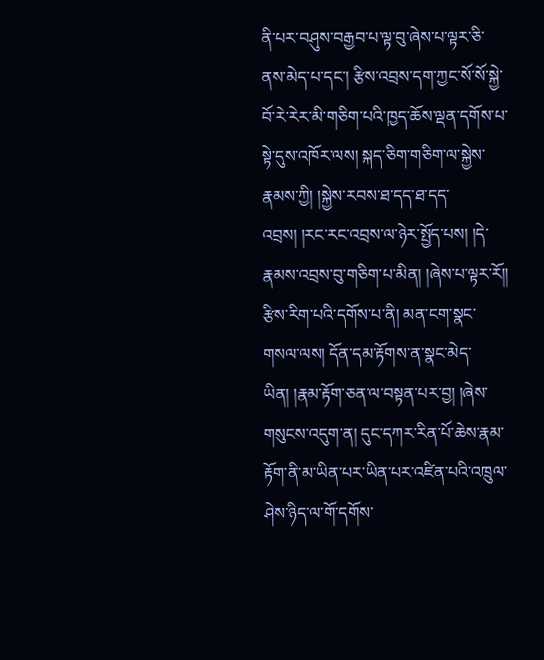ནི་པར་བཤུས་བརྒྱབ་པ་ལྟ་བུ་ཞེས་པ་ལྟར་ཅི་ནས་མེད་པ་དང་། རྩིས་འབྲས་དག་ཀྱང་སོ་སོ་སྐྱེ་བོ་རེ་རེར་མི་གཅིག་པའི་ཁྱད་ཆོས་ལྡན་དགོས་པ་སྟེ་དུས་འཁོར་ལས། སྐད་ཅིག་གཅིག་ལ་སྐྱེས་རྣམས་ཀྱི། །སྐྱེས་རབས་ཐ་དད་ཐ་དད་འབྲས། །རང་རང་འབྲས་ལ་ཉེར་སྤྱོད་པས། །དེ་རྣམས་འབྲས་བུ་གཅིག་པ་མིན། །ཞེས་པ་ལྟར་རོ།།
རྩིས་རིག་པའི་དགོས་པ་ནི། མན་ངག་སྣང་གསལ་ལས། དོན་དམ་རྟོགས་ན་སྣང་མེད་ཡིན། །རྣམ་རྟོག་ཅན་ལ་བསྟན་པར་བྱ། །ཞེས་གསུངས་འདུག་ན། དུང་དཀར་རིན་པོ་ཆེས་རྣམ་རྟོག་ནི་མ་ཡིན་པར་ཡིན་པར་འཛིན་པའི་འཁྲུལ་ཤེས་ཉིད་ལ་གོ་དགོས་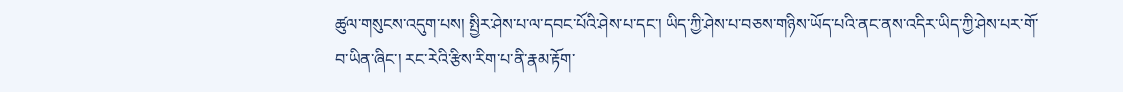ཚུལ་གསུངས་འདུག་པས། སྤྱིར་ཤེས་པ་ལ་དབང་པོའི་ཤེས་པ་དང་། ཡིད་ཀྱི་ཤེས་པ་བཅས་གཉིས་ཡོད་པའི་ནང་ནས་འདིར་ཡིད་ཀྱི་ཤེས་པར་གོ་བ་ཡིན་ཞིང་། རང་རེའི་རྩིས་རིག་པ་ནི་རྣམ་རྟོག་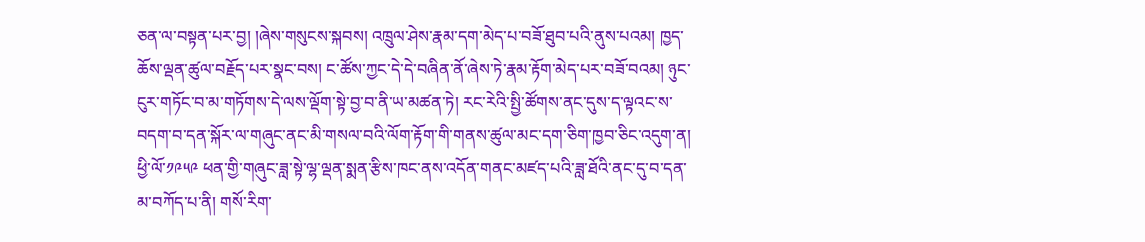ཅན་ལ་བསྟན་པར་བྱ། །ཞེས་གསུངས་སྐབས། འཁྲུལ་ཤེས་རྣམ་དག་མེད་པ་བཟོ་ཐུབ་པའི་ནུས་པའམ། ཁྱད་ཆོས་ལྡན་ཚུལ་བརྗོད་པར་སྣང་བས། ང་ཚོས་ཀྱང་དེ་དེ་བཞིན་ནོ་ཞེས་ཏེ་རྣམ་རྟོག་མེད་པར་བཟོ་བའམ། ཉུང་ངུར་གཏོང་བ་མ་གཏོགས་དེ་ལས་ལྡོག་སྟེ་བྱ་བ་ནི་ཡ་མཚན་ཏེ། རང་རེའི་སྤྱི་ཚོགས་ནང་དུས་ད་ལྟའང་ས་བདག་བ་དན་སྐོར་ལ་གཞུང་ནང་མི་གསལ་བའི་ལོག་རྟོག་གི་གནས་ཚུལ་མང་དག་ཅིག་ཁྱབ་ཅིང་འདུག་ན། ཕྱི་ལོ་༡༩༥༩ ཕན་གྱི་གཞུང་ཟླ་སྟེ་ལྷ་ལྡན་སྨན་རྩིས་ཁང་ནས་འདོན་གནང་མཛད་པའི་ཟླ་ཐོའི་ནང་དུ་བ་དན་མ་བཀོད་པ་ནི། གསོ་རིག་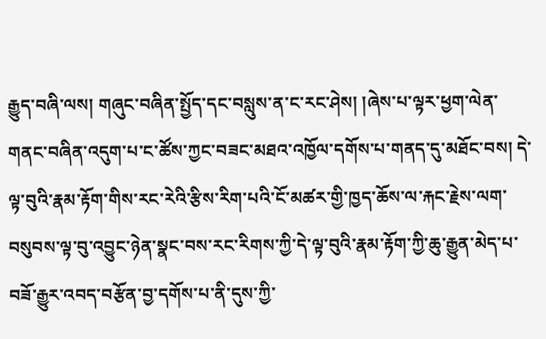རྒྱུད་བཞི་ལས། གཞུང་བཞིན་སྤྱོད་དང་བསླུས་ན་ང་རང་ཤེས། །ཞེས་པ་ལྟར་ཕྱག་ལེན་གནང་བཞིན་འདུག་པ་ང་ཚོས་ཀྱང་བཟང་མཐའ་འཁྱོལ་དགོས་པ་གནད་དུ་མཐོང་བས། དེ་ལྟ་བུའི་རྣམ་རྟོག་གིས་རང་རེའི་རྩིས་རིག་པའི་ངོ་མཚར་གྱི་ཁྱད་ཆོས་ལ་རྐང་རྗེས་ལག་བསུབས་ལྟ་བུ་འབྱུང་ཉེན་སྣང་བས་རང་རིགས་ཀྱི་དེ་ལྟ་བུའི་རྣམ་རྟོག་ཀྱི་ཆུ་རྒྱུན་མེད་པ་བཟོ་རྒྱུར་འབད་བརྩོན་བྱ་དགོས་པ་ནི་དུས་ཀྱི་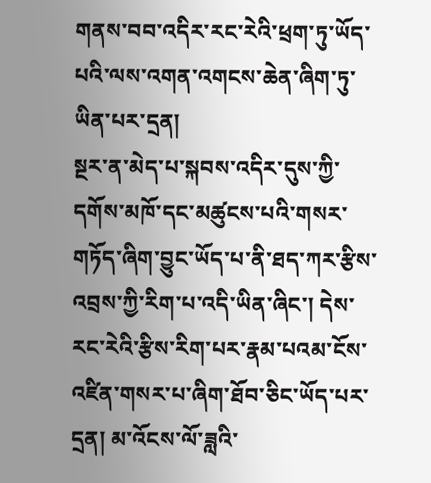གནས་བབ་འདིར་རང་རེའི་ཕྲག་ཏུ་ཡོད་པའི་ལས་འགན་འགངས་ཆེན་ཞིག་ཏུ་ཡིན་པར་དྲན།
སྔར་ན་མེད་པ་སྐབས་འདིར་དུས་ཀྱི་དགོས་མཁོ་དང་མཚུངས་པའི་གསར་གཏོད་ཞིག་བྱུང་ཡོད་པ་ནི་ཐད་ཀར་རྩིས་འབྲས་ཀྱི་རིག་པ་འདི་ཡིན་ཞིང་། དེས་རང་རེའི་རྩིས་རིག་པར་རྣམ་པའམ་ངོས་འཛིན་གསར་པ་ཞིག་ཐོབ་ཅིང་ཡོད་པར་དྲན། མ་འོངས་ལོ་ཟླའི་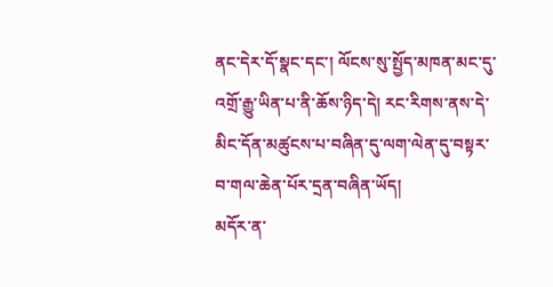ནང་དེར་དོ་སྣང་དང་། ལོངས་སུ་སྤྱོད་མཁན་མང་དུ་འགྲོ་རྒྱུ་ཡིན་པ་ནི་ཆོས་ཉིད་དེ། རང་རིགས་ནས་དེ་མིང་དོན་མཚུངས་པ་བཞིན་དུ་ལག་ལེན་དུ་བསྟར་བ་གལ་ཆེན་པོར་དྲན་བཞིན་ཡོད།
མདོར་ན་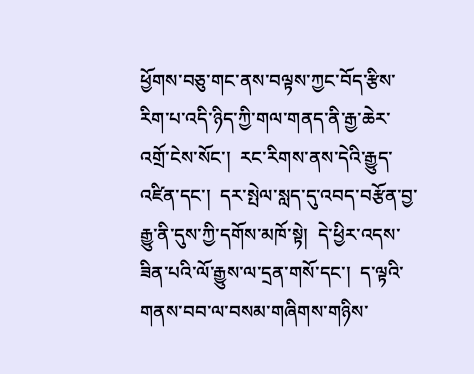ཕྱོགས་བཅུ་གང་ནས་བལྟས་ཀྱང་བོད་རྩིས་རིག་པ་འདི་ཉིད་ཀྱི་གལ་གནད་ནི་རྒྱ་ཆེར་འགྲོ་ངེས་སོང་།  རང་རིགས་ནས་དེའི་རྒྱུད་འཛིན་དང་།  དར་སྤེལ་སླད་དུ་འབད་བརྩོན་བྱ་རྒྱུ་ནི་དུས་ཀྱི་དགོས་མཁོ་སྟེ།  དེ་ཕྱིར་འདས་ཟིན་པའི་ལོ་རྒྱུས་ལ་དྲན་གསོ་དང་།  ད་ལྟའི་གནས་བབ་ལ་བསམ་གཞིགས་གཉིས་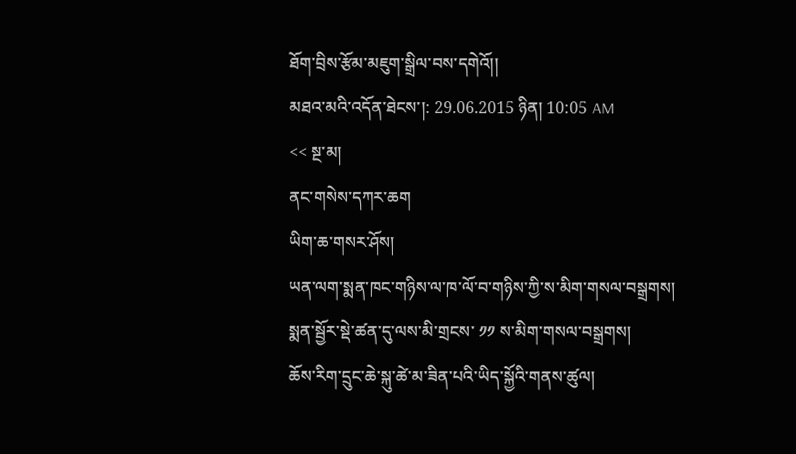ཐོག་བྲིས་རྩོམ་མཇུག་སྒྲིལ་བས་དགེའོ།།
མཐའ་མའི་འདོན་ཐེངས་།: 29.06.2015 ཉིན། 10:05 AM
<< སྔ་མ།
ནང་གསེས་དཀར་ཆག
ཡིག་ཆ་གསར་ཤོས།
ཡན་ལག་སྨན་ཁང་གཉིས་ལ་ཁ་ལོ་བ་གཉིས་ཀྱི་ས་མིག་གསལ་བསྒྲགས།
སྨན་སྦྱོར་སྡེ་ཚན་དུ་ལས་མི་གྲངས་ ༡༡ ས་མིག་གསལ་བསྒྲགས།
ཆོས་རིག་དྲུང་ཆེ་སྐུ་ཚེ་མ་ཟིན་པའི་ཡིད་སྐྱོའི་གནས་ཚུལ།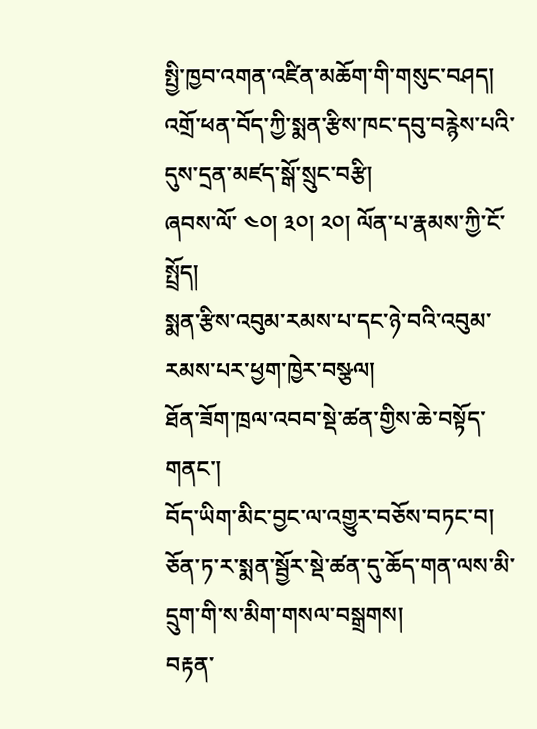སྤྱི་ཁྱབ་འགན་འཛིན་མཆོག་གི་གསུང་བཤད།
འགྲོ་ཕན་བོད་ཀྱི་སྨན་རྩིས་ཁང་དབུ་བརྙེས་པའི་དུས་དྲན་མཛད་སྒོ་སྲུང་བརྩི།
ཞབས་ལོ་ ༤༠། ༣༠། ༢༠། ལོན་པ་རྣམས་ཀྱི་ངོ་སྤྲོད།
སྨན་རྩིས་འབུམ་རམས་པ་དང་ཉེ་བའི་འབུམ་རམས་པར་ཕྱག་ཁྱེར་བསྩལ།
ཐོན་ཟོག་ཁྲལ་འབབ་སྡེ་ཚན་གྱིས་ཆེ་བསྟོད་གནང་།
བོད་ཡིག་མིང་བྱང་ལ་འགྱུར་བཅོས་བཏང་བ།
ཅོན་ཏ་ར་སྨན་སྦྱོར་སྡེ་ཚན་དུ་ཆོད་གན་ལས་མི་དྲུག་གི་ས་མིག་གསལ་བསྒྲགས།
བརྟན་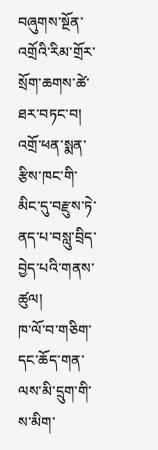བཞུགས་སྔོན་འགྲོའི་རིམ་གྲོར་སྲོག་ཆགས་ཚེ་ཐར་བཏང་བ།
འགྲོ་ཕན་སྨན་རྩིས་ཁང་གི་མིང་དུ་བརྫུས་ཏེ་ནད་པ་བསླུ་བྲིད་བྱེད་པའི་གནས་ཚུལ།
ཁ་ལོ་བ་གཅིག་དང་ཆོད་གན་ལས་མི་དྲུག་གི་ས་མིག་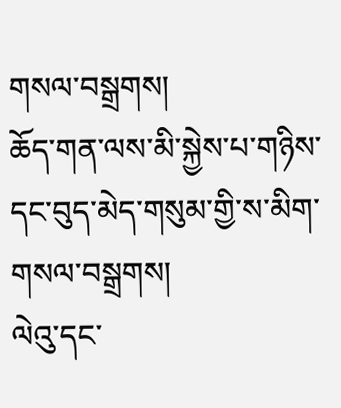གསལ་བསྒྲགས།
ཆོད་གན་ལས་མི་སྐྱེས་པ་གཉིས་དང་བུད་མེད་གསུམ་གྱི་ས་མིག་གསལ་བསྒྲགས།
ལེའུ་དང་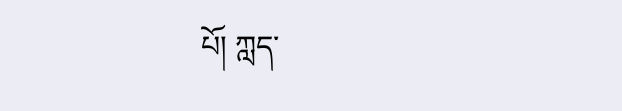པོ། ཀླད་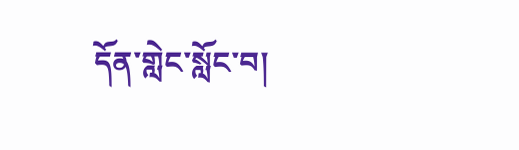དོན་གླེང་སློང་བ།